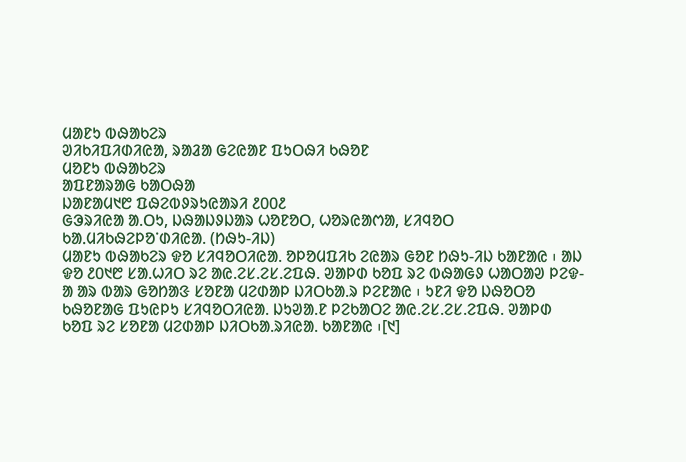ᱢᱟᱱᱩ ᱵᱷᱟᱠᱮᱨ
ᱣᱤᱠᱤᱯᱤᱰᱤᱭᱟ, ᱨᱟᱲᱟ ᱜᱮᱭᱟᱱ ᱯᱩᱛᱷᱤ ᱠᱷᱚᱱ
ᱢᱚᱱᱩ ᱵᱷᱟᱠᱮᱨ
ᱟᱯᱱᱟᱨᱟᱜ ᱠᱟᱛᱷᱟ
ᱡᱟᱱᱟᱢ᱑᱘ ᱯᱷᱮᱵᱽᱨᱩᱭᱟᱨᱤ ᱒᱐᱐᱒
ᱜᱳᱨᱤᱭᱟ ᱟ.ᱛᱩ, ᱡᱷᱟᱡᱽᱡᱟᱨ ᱦᱚᱱᱚᱛ, ᱦᱚᱨᱭᱟᱬᱟ, ᱥᱤᱧᱚᱛ
ᱠᱟᱹᱢᱤᱠᱷᱮᱞᱚᱸᱰᱤᱭᱟ. (ᱴᱷᱩ-ᱤᱡ)
ᱢᱟᱱᱩ ᱵᱷᱟᱠᱮᱨ ᱫᱚ ᱥᱤᱧᱚᱛᱤᱭᱟ. ᱚᱞᱚᱢᱯᱤᱠ ᱮᱭᱟᱨ ᱜᱚᱱ ᱴᱷᱩ-ᱤᱡ ᱠᱟᱱᱟᱭ ᱾ ᱟᱡ ᱫᱚ ᱒᱐᱑᱘ ᱥᱟ.ᱦᱤᱛ ᱨᱮ ᱟᱭ.ᱮᱥ.ᱮᱥ.ᱮᱯᱷ. ᱣᱟᱞᱰ ᱠᱚᱯ ᱨᱮ ᱵᱷᱟᱜᱽ ᱦᱟᱛᱟᱣ ᱞᱮᱫ-ᱟ ᱟᱨ ᱵᱟᱨ ᱜᱚᱴᱟᱝ ᱥᱚᱱᱟ ᱢᱮᱰᱟᱞ ᱡᱤᱛᱠᱟ.ᱨ ᱞᱮᱱᱟᱭ ᱾ ᱩᱱᱤ ᱫᱚ ᱡᱷᱚᱛᱚ ᱠᱷᱚᱱᱟᱜ ᱯᱩᱭᱞᱩ ᱥᱤᱧᱚᱛᱤᱭᱟ. ᱡᱩᱣᱟ.ᱱ ᱞᱮᱠᱟᱛᱮ ᱟᱭ.ᱮᱥ.ᱮᱥ.ᱮᱯᱷ. ᱣᱟᱞᱰ ᱠᱚᱯ ᱨᱮ ᱥᱚᱱᱟ ᱢᱮᱰᱟᱞ ᱡᱤᱛᱠᱟ.ᱨᱤᱭᱟ. ᱠᱟᱱᱟᱭ ᱾[᱑]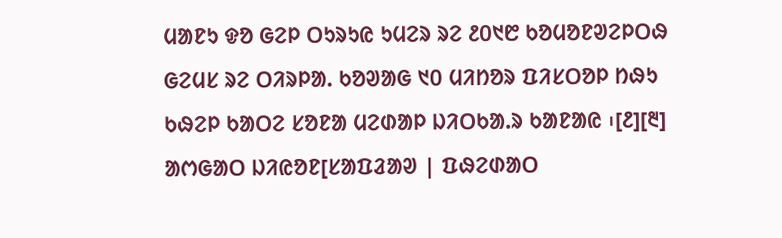ᱢᱟᱱᱩ ᱫᱚ ᱜᱮᱞ ᱛᱩᱨᱩᱭ ᱩᱢᱮᱨ ᱨᱮ ᱒᱐᱑᱘ ᱠᱚᱢᱚᱱᱣᱮᱞᱛᱷ ᱜᱮᱢᱥ ᱨᱮ ᱛᱤᱨᱞᱟ. ᱠᱚᱣᱟᱜ ᱑᱐ ᱢᱤᱴᱚᱨ ᱯᱤᱥᱛᱚᱞ ᱴᱷᱩ ᱠᱷᱮᱞ ᱠᱟᱛᱮ ᱥᱚᱱᱟ ᱢᱮᱰᱟᱞ ᱡᱤᱛᱠᱟ.ᱨ ᱠᱟᱱᱟᱭ ᱾[᱒][᱓]
ᱟᱬᱜᱟᱛ ᱡᱤᱭᱚᱱ[ᱥᱟᱯᱲᱟᱣ | ᱯᱷᱮᱰᱟᱛ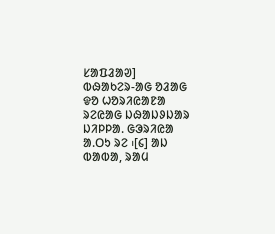ᱥᱟᱯᱲᱟᱣ]
ᱵᱷᱟᱠᱮᱨ-ᱟᱜ ᱚᱲᱟᱜ ᱫᱚ ᱦᱚᱨᱤᱭᱟᱱᱟ ᱨᱮᱭᱟᱜ ᱡᱷᱟᱡᱽᱡᱟᱨ ᱡᱤᱞᱞᱟ. ᱜᱳᱨᱤᱭᱟ ᱟ.ᱛᱩ ᱨᱮ ᱾[᱔] ᱟᱡ ᱵᱟᱵᱟ, ᱨᱟᱢ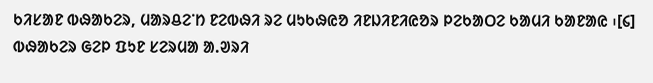ᱠᱤᱥᱟᱱ ᱵᱷᱟᱠᱮᱨ, ᱢᱟᱨᱪᱮᱸᱴ ᱱᱮᱵᱷᱤ ᱨᱮ ᱢᱩᱠᱷᱭᱚ ᱤᱱᱡᱤᱱᱤᱭᱚᱨ ᱞᱮᱠᱟᱛᱮ ᱠᱟᱢᱤ ᱠᱟᱱᱟᱭ ᱾[᱔] ᱵᱷᱟᱠᱮᱨ ᱜᱮᱞ ᱯᱩᱱ ᱥᱮᱨᱢᱟ ᱟ.ᱣᱨᱤ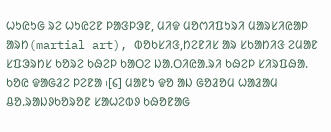ᱦᱩᱭᱩᱜ ᱨᱮ ᱦᱩᱭᱮᱱ ᱞᱟᱝᱞᱳᱱ, ᱢᱤᱫ ᱢᱚᱬᱤᱯᱩᱨᱤ ᱢᱟᱨᱥᱤᱭᱟᱞ ᱟᱨᱴ(martial art), ᱵᱚᱠᱥᱤᱝ,ᱴᱮᱱᱤᱥ ᱟᱨ ᱥᱠᱟᱴᱤᱝ ᱮᱢᱟᱱ ᱥᱯᱳᱨᱴᱥ ᱠᱚᱨᱮ ᱠᱷᱮᱞ ᱠᱟᱛᱮ ᱡᱟ.ᱛᱤᱭᱟ.ᱨᱤ ᱠᱷᱮᱞ ᱥᱤᱨᱯᱷᱟ. ᱠᱚᱭ ᱫᱟᱜᱲᱮ ᱞᱮᱱᱟ ᱾[᱔] ᱢᱟᱱᱩ ᱫᱚ ᱟᱡ ᱜᱚᱲᱚᱢ ᱦᱟᱲᱟᱢ ᱪᱚ.ᱨᱟᱡᱽᱠᱚᱨᱚᱱ ᱥᱟᱦᱮᱵᱽ ᱠᱷᱚᱱᱟᱜ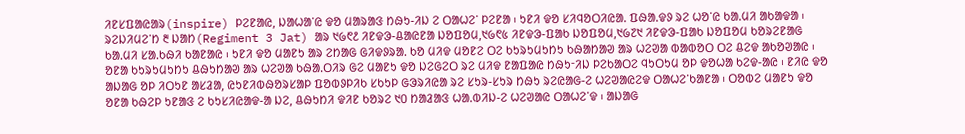ᱤᱱᱥᱯᱟᱭᱟᱨ(inspire) ᱞᱮᱱᱟᱭ, ᱡᱟᱦᱟᱸᱭ ᱫᱚ ᱢᱟᱨᱟᱝ ᱴᱷᱩ-ᱤᱡ ᱮ ᱛᱟᱦᱮᱸ ᱞᱮᱱᱟ ᱾ ᱩᱱᱤ ᱫᱚ ᱥᱤᱧᱚᱛᱤᱭᱟ. ᱯᱷᱟ.ᱫᱽ ᱨᱮ ᱦᱚᱸᱭ ᱠᱟ.ᱢᱤ ᱟᱠᱟᱫᱟ ᱾ ᱨᱮᱡᱤᱢᱮᱸᱴ ᱓ ᱡᱟᱴ(Regiment 3 Jat) ᱟᱨ ᱑᱙᱖᱒ ᱤᱱᱫᱳ-ᱪᱟᱭᱱᱟ ᱡᱚᱯᱚᱢ,᱑᱙᱖᱕ ᱤᱱᱫᱳ-ᱯᱟᱠ ᱡᱚᱯᱚᱢ,᱑᱙᱗᱑ ᱤᱱᱫᱳ-ᱯᱟᱠ ᱡᱚᱯᱚᱢ ᱠᱚᱨᱮᱱᱟᱜ ᱠᱟ.ᱢᱤ ᱥᱟ.ᱠᱷᱤ ᱠᱟᱱᱟᱭ ᱾ ᱩᱱᱤ ᱫᱚ ᱢᱟᱱᱩ ᱟᱨ ᱮᱴᱟᱜ ᱜᱤᱫᱽᱨᱟ. ᱠᱚ ᱢᱤᱫ ᱢᱚᱱᱮ ᱛᱮ ᱠᱩᱨᱩᱢᱩᱴᱩ ᱠᱷᱟᱴᱟᱣ ᱟᱨ ᱦᱮᱣᱟ ᱵᱟᱵᱚᱛ ᱛᱮ ᱪᱮᱫ ᱟᱠᱚᱣᱟᱭ ᱾ ᱚᱱᱟ ᱠᱩᱨᱩᱢᱩᱴᱩ ᱪᱷᱩᱴᱟᱣ ᱟᱨ ᱦᱮᱣᱟ ᱠᱷᱟ.ᱛᱤᱨ ᱜᱮ ᱢᱟᱱᱩ ᱫᱚ ᱡᱮᱜᱮᱛ ᱨᱮ ᱢᱤᱫ ᱱᱟᱯᱟᱭ ᱴᱷᱩᱼᱤᱡ ᱞᱮᱠᱟᱛᱮ ᱧᱩᱛᱩᱢ ᱚᱞ ᱫᱚᱦᱟ ᱠᱮᱫ-ᱟᱭ ᱾ ᱱᱤᱭ ᱫᱚ ᱟᱡᱟᱜ ᱚᱞ ᱤᱛᱩᱱ ᱟᱥᱲᱟ, ᱭᱩᱱᱤᱵᱷᱚᱨᱥᱟᱞ ᱯᱚᱵᱽᱞᱤᱠ ᱥᱠᱩᱞ ᱜᱳᱨᱤᱭᱟ ᱨᱮ ᱥᱩᱨ-ᱥᱩᱨ ᱴᱷᱩ ᱨᱮᱭᱟᱜ-ᱮ ᱦᱮᱣᱟᱭᱮᱫ ᱛᱟᱦᱮᱸᱠᱟᱱᱟ ᱾ ᱛᱚᱵᱮ ᱢᱟᱱᱩ ᱫᱚ ᱚᱱᱟ ᱠᱷᱮᱞ ᱩᱱᱟᱝ ᱮ ᱠᱩᱥᱤᱭᱟᱫ-ᱟ ᱡᱮ, ᱪᱷᱩᱴᱤ ᱫᱤᱱ ᱠᱚᱨᱮ ᱑᱐ ᱴᱟᱲᱟᱝ ᱦᱟ.ᱵᱤᱡ-ᱮ ᱦᱮᱣᱟᱭ ᱛᱟᱦᱮᱸᱫ ᱾ ᱟᱡᱟᱜ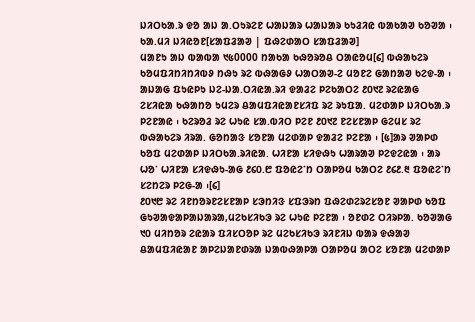ᱡᱤᱛᱠᱟ.ᱨ ᱫᱚ ᱟᱡ ᱟ.ᱛᱩᱨᱮᱱ ᱦᱟᱡᱟᱨ ᱦᱟᱡᱟᱨ ᱠᱩᱲᱤᱭ ᱵᱟᱠᱟᱣ ᱠᱚᱣᱟ ᱾
ᱠᱟ.ᱢᱤ ᱡᱤᱭᱚᱱ[ᱥᱟᱯᱲᱟᱣ | ᱯᱷᱮᱰᱟᱛ ᱥᱟᱯᱲᱟᱣ]
ᱢᱟᱱᱩ ᱟᱡ ᱵᱟᱵᱟ ᱑᱕0000 ᱴᱟᱠᱟ ᱠᱷᱚᱨᱚᱪ ᱛᱟᱭᱚᱢ[᱔] ᱵᱷᱟᱠᱮᱨ ᱠᱚᱢᱯᱤᱴᱤᱴᱤᱵᱽ ᱴᱷᱩ ᱨᱮ ᱵᱷᱟᱜᱽ ᱦᱟᱛᱟᱣ-ᱮ ᱢᱚᱱᱮ ᱜᱟᱴᱟᱣ ᱠᱮᱫ-ᱟ ᱾ ᱟᱡᱟᱜ ᱯᱩᱭᱞᱩ ᱡᱮ-ᱡᱟ.ᱛᱤᱭᱟ.ᱨᱤ ᱫᱟᱲᱮ ᱞᱮᱠᱟᱛᱮ ᱒᱐᱑᱗ ᱨᱮᱭᱟᱜ ᱮᱥᱤᱭᱟ ᱠᱷᱟᱴᱚ ᱩᱢᱮᱨ ᱪᱟᱢᱯᱤᱭᱟᱱᱥᱤᱯ ᱨᱮ ᱨᱩᱯᱟ. ᱢᱮᱰᱟᱞ ᱡᱤᱛᱠᱟ.ᱨ ᱞᱮᱱᱟᱭ ᱾ ᱠᱮᱨᱚᱲ ᱨᱮ ᱦᱩᱭ ᱥᱟ.ᱵᱤᱛ ᱞᱮᱱ ᱒᱐᱑᱗ ᱱᱮᱥᱱᱟᱞ ᱜᱮᱢᱥ ᱨᱮ ᱵᱷᱟᱠᱮᱨ ᱤᱨᱟ. ᱜᱚᱴᱟᱝ ᱥᱚᱱᱟ ᱢᱮᱰᱟᱞ ᱫᱟᱲᱮ ᱞᱮᱱᱟ ᱾ [᱕]ᱟᱨ ᱣᱟᱞᱰ ᱠᱚᱯ ᱢᱮᱰᱟᱞ ᱡᱤᱛᱠᱟ.ᱨᱤᱭᱟ. ᱦᱤᱱᱟ ᱥᱤᱫᱷᱩ ᱦᱟᱨᱟᱣ ᱞᱮᱫᱮᱭᱟ ᱾ ᱟᱨ ᱦᱚᱸ ᱦᱤᱱᱟ ᱥᱤᱫᱷᱩ-ᱟᱜ ᱒᱔᱐.᱘ ᱯᱚᱭᱮᱸᱴ ᱛᱟᱞᱚᱢ ᱠᱟᱛᱮ ᱒᱔᱒.᱓ ᱯᱚᱭᱮᱸᱴ ᱥᱮᱴᱮᱨ ᱞᱮᱜ-ᱟ ᱾[᱔]
᱒᱐᱑᱘ ᱨᱮ ᱤᱱᱴᱚᱨᱱᱮᱥᱱᱟᱞ ᱥᱳᱴᱤᱝ ᱥᱯᱳᱨᱴ ᱯᱷᱮᱰᱮᱨᱮᱥᱚᱱ ᱣᱟᱞᱰ ᱠᱚᱯ ᱜᱩᱣᱟᱫᱟᱞᱟᱡᱟᱨᱟ,ᱢᱮᱠᱥᱤᱠᱳ ᱨᱮ ᱦᱩᱭ ᱞᱮᱱᱟ ᱾ ᱚᱱᱰᱮ ᱛᱤᱨᱞᱟ. ᱠᱚᱣᱟᱜ ᱑᱐ ᱢᱤᱴᱚᱨ ᱮᱭᱟᱨ ᱯᱤᱥᱛᱚᱞ ᱨᱮ ᱢᱮᱠᱥᱤᱠᱳ ᱨᱤᱱᱤᱡ ᱵᱟᱨ ᱫᱷᱟᱣ ᱪᱟᱢᱯᱤᱭᱟᱱ ᱟᱞᱮᱡᱟᱱᱰᱨᱟ ᱡᱟᱵᱷᱟᱞᱟ ᱛᱟᱞᱚᱢ ᱟᱛᱮ ᱥᱚᱱᱟ ᱢᱮᱰᱟᱞ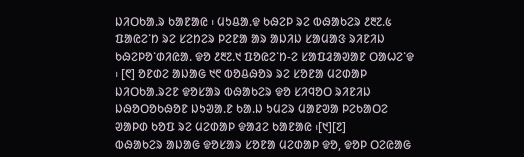ᱡᱤᱛᱠᱟ.ᱨ ᱠᱟᱱᱟᱭ ᱾ ᱢᱩᱪᱟ.ᱫ ᱠᱷᱮᱞ ᱨᱮ ᱵᱷᱟᱠᱮᱨ ᱒᱓᱗.᱕ ᱯᱟᱭᱮᱸᱴ ᱨᱮ ᱥᱮᱴᱮᱨ ᱞᱮᱱᱟ ᱟᱨ ᱟᱡᱤᱡ ᱥᱟᱢᱟᱝ ᱨᱤᱱᱤᱡ ᱠᱷᱮᱞᱚᱸᱰᱤᱭᱟ. ᱫᱚ ᱒᱓᱗.᱑ ᱯᱚᱭᱮᱸᱴ-ᱮ ᱥᱟᱯᱲᱟᱣᱟᱱ ᱛᱟᱦᱮᱸᱫ ᱾ [᱖] ᱚᱱᱰᱮ ᱟᱡᱟᱜ ᱑᱖ ᱵᱚᱪᱷᱚᱨ ᱨᱮ ᱥᱚᱱᱟ ᱢᱮᱰᱟᱞ ᱡᱤᱛᱠᱟ.ᱨᱮᱱ ᱫᱚᱥᱟᱨ ᱵᱷᱟᱠᱮᱨ ᱫᱚ ᱥᱤᱧᱚᱛ ᱨᱤᱱᱤᱡ ᱡᱷᱚᱛᱚᱠᱷᱚᱱ ᱡᱩᱣᱟ.ᱱ ᱠᱟ.ᱡ ᱩᱢᱮᱨ ᱢᱟᱱᱣᱟ ᱞᱮᱠᱟᱛᱮ ᱣᱟᱞᱰ ᱠᱚᱯ ᱨᱮ ᱢᱮᱰᱟᱞ ᱫᱟᱲᱮ ᱠᱟᱱᱟᱭ ᱾[᱑][᱗]
ᱵᱷᱟᱠᱮᱨ ᱟᱡᱟᱜ ᱫᱚᱥᱟᱨ ᱥᱚᱱᱟ ᱢᱮᱰᱟᱞ ᱫᱚ, ᱫᱚᱞ ᱛᱮᱭᱟᱜ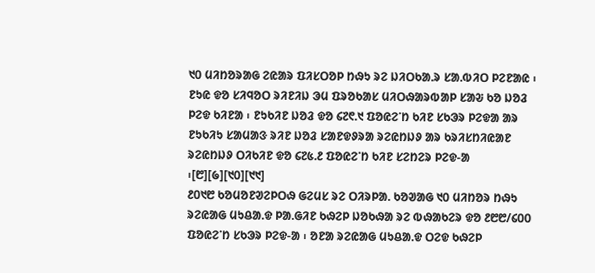᱑᱐ ᱢᱤᱴᱚᱨᱟᱜ ᱮᱭᱟᱨ ᱯᱤᱥᱛᱚᱞ ᱴᱷᱩ ᱨᱮ ᱡᱤᱛᱠᱟ.ᱨ ᱥᱟ.ᱵᱤᱛ ᱞᱮᱱᱟᱭ ᱾ ᱱᱩᱭ ᱫᱚ ᱥᱤᱧᱚᱛ ᱨᱤᱱᱤᱡ ᱳᱢ ᱯᱨᱚᱠᱟᱥ ᱢᱤᱛᱷᱟᱨᱵᱟᱞ ᱥᱟᱶ ᱠᱚ ᱡᱚᱲ ᱞᱮᱫ ᱠᱤᱱᱟ ᱾ ᱱᱩᱠᱤᱱ ᱡᱚᱲ ᱫᱚ ᱔᱗᱖.᱑ ᱯᱚᱭᱮᱸᱴ ᱠᱤᱱ ᱥᱠᱳᱨ ᱞᱮᱫᱟ ᱟᱨ ᱱᱩᱠᱤᱩ ᱥᱟᱢᱟᱝ ᱨᱤᱱ ᱡᱚᱲ ᱥᱟᱱᱫᱽᱨᱟ ᱨᱮᱭᱴᱡᱽ ᱟᱨ ᱠᱨᱤᱥᱴᱤᱭᱟᱱ ᱨᱮᱭᱴᱡᱽ ᱛᱤᱠᱤᱱ ᱫᱚ ᱔᱗᱕.᱒ ᱯᱚᱭᱮᱸᱴ ᱠᱤᱱ ᱥᱮᱴᱮᱨ ᱞᱮᱫ-ᱟ ᱾[᱘][᱙][᱑᱐][᱑᱑]
᱒᱐᱑᱘ ᱠᱚᱢᱚᱱᱣᱮᱞᱛᱷ ᱜᱮᱢᱥ ᱨᱮ ᱛᱤᱨᱞᱟ. ᱠᱚᱣᱟᱜ ᱑᱐ ᱢᱤᱴᱚᱨ ᱴᱷᱩ ᱨᱮᱭᱟᱜ ᱢᱩᱪᱟ.ᱫ ᱞᱟ.ᱜᱤᱱ ᱠᱷᱮᱞ ᱡᱚᱠᱷᱟ ᱨᱮ ᱵᱷᱟᱠᱮᱨ ᱫᱚ ᱒᱘᱘/᱔᱐᱐ ᱯᱚᱭᱮᱸᱴ ᱥᱠᱳᱨ ᱞᱮᱫ-ᱟ ᱾ ᱚᱱᱟ ᱨᱮᱭᱟᱜ ᱢᱩᱪᱟ.ᱫ ᱛᱮᱫ ᱠᱷᱮᱞ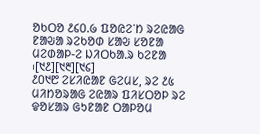ᱚᱠᱛᱚ ᱒᱔᱐.᱙ ᱯᱚᱭᱮᱸᱴ ᱨᱮᱭᱟᱜ ᱱᱟᱶᱟ ᱨᱮᱠᱚᱰ ᱥᱟᱶ ᱥᱚᱱᱟ ᱢᱮᱰᱟᱞ-ᱮ ᱡᱤᱛᱠᱟ.ᱨ ᱠᱮᱱᱟ ᱾[᱑᱒][᱑᱓][᱑᱔]
᱒᱐᱑᱘ ᱮᱥᱤᱭᱟᱱ ᱜᱮᱢᱥ, ᱨᱮ ᱒᱕ ᱢᱤᱴᱚᱨᱟᱜ ᱮᱭᱟᱨ ᱯᱤᱥᱛᱚᱞ ᱨᱮ ᱫᱚᱥᱟᱨ ᱜᱩᱱᱟᱱ ᱛᱟᱞᱚᱢ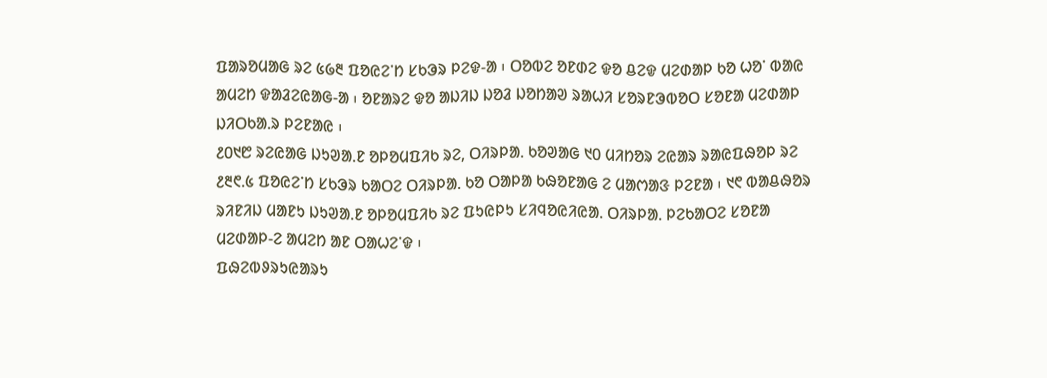ᱯᱟᱨᱚᱢᱟᱜ ᱨᱮ ᱕᱙᱓ ᱯᱚᱭᱮᱸᱴ ᱥᱠᱳᱨ ᱞᱮᱫ-ᱟ ᱾ ᱛᱚᱵᱮ ᱚᱱᱰᱮ ᱫᱚ ᱪᱮᱫ ᱢᱮᱰᱟᱞ ᱠᱚ ᱦᱚᱸ ᱵᱟᱭ ᱟᱢᱮᱴ ᱫᱟᱲᱮᱭᱟᱜ-ᱟ ᱾ ᱚᱱᱟᱨᱮ ᱫᱚ ᱟᱡᱤᱡ ᱡᱚᱲ ᱡᱚᱴᱟᱣ ᱨᱟᱦᱤ ᱥᱚᱨᱱᱳᱵᱚᱛ ᱥᱚᱱᱟ ᱢᱮᱰᱟᱞ ᱡᱤᱛᱠᱟ.ᱨ ᱞᱮᱱᱟᱭ ᱾
᱒᱐᱑᱘ ᱨᱮᱭᱟᱜ ᱡᱩᱣᱟ.ᱱ ᱚᱞᱚᱢᱯᱤᱠ ᱨᱮ, ᱛᱤᱨᱞᱟ. ᱠᱚᱣᱟᱜ ᱑᱐ ᱢᱤᱴᱚᱨ ᱮᱭᱟᱨ ᱨᱟᱭᱯᱷᱚᱞ ᱨᱮ ᱒᱓᱖.᱕ ᱯᱚᱭᱮᱸᱴ ᱥᱠᱳᱨ ᱠᱟᱛᱮ ᱛᱤᱨᱞᱟ. ᱠᱚ ᱛᱟᱞᱟ ᱠᱷᱚᱱᱟᱜ ᱮ ᱢᱟᱬᱟᱝ ᱞᱮᱱᱟ ᱾ ᱑᱖ ᱵᱟᱪᱷᱚᱨ ᱨᱤᱱᱤᱡ ᱢᱟᱱᱩ ᱡᱩᱣᱟ.ᱱ ᱚᱞᱚᱢᱯᱤᱠ ᱨᱮ ᱯᱩᱭᱞᱩ ᱥᱤᱧᱚᱭᱤᱭᱟ. ᱛᱤᱨᱞᱟ. ᱞᱮᱠᱟᱛᱮ ᱥᱚᱱᱟ ᱢᱮᱰᱟᱞ-ᱮ ᱟᱢᱮᱴ ᱟᱱ ᱛᱟᱦᱮᱸᱫ ᱾
ᱯᱷᱮᱵᱽᱨᱩᱭᱟᱨᱩ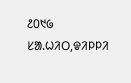᱒᱐᱑᱙ ᱥᱟ.ᱦᱤᱛ,ᱫᱤᱞᱞᱤ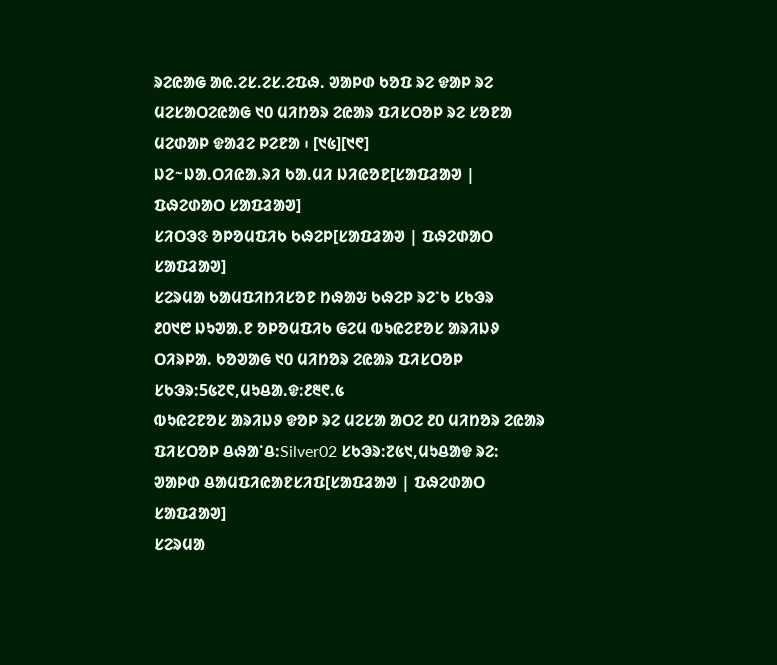ᱨᱮᱭᱟᱜ ᱟᱭ.ᱮᱥ.ᱮᱥ.ᱮᱯᱷ. ᱣᱟᱞᱰ ᱠᱚᱯ ᱨᱮ ᱫᱟᱞ ᱨᱮ ᱢᱮᱥᱟᱛᱮᱭᱟᱜ ᱑᱐ ᱢᱤᱴᱚᱨ ᱮᱭᱟᱨ ᱯᱤᱥᱛᱚᱞ ᱨᱮ ᱥᱚᱱᱟ ᱢᱮᱰᱟᱞ ᱫᱟᱲᱮ ᱞᱮᱱᱟ ᱾ [᱑᱕][᱑᱖]
ᱡᱮᱻᱡᱟ.ᱛᱤᱭᱟ.ᱨᱤ ᱠᱟ.ᱢᱤ ᱡᱤᱭᱚᱱ[ᱥᱟᱯᱲᱟᱣ | ᱯᱷᱮᱰᱟᱛ ᱥᱟᱯᱲᱟᱣ]
ᱥᱤᱛᱳᱝ ᱚᱞᱚᱢᱯᱤᱠ ᱠᱷᱮᱞ[ᱥᱟᱯᱲᱟᱣ | ᱯᱷᱮᱰᱟᱛ ᱥᱟᱯᱲᱟᱣ]
ᱥᱮᱨᱢᱟ ᱠᱟᱢᱯᱤᱴᱤᱥᱚᱱ ᱴᱷᱟᱶ ᱠᱷᱮᱞ ᱨᱮᱸᱠ ᱥᱠᱳᱨ
᱒᱐᱑᱘ ᱡᱩᱣᱟ.ᱱ ᱚᱞᱚᱢᱯᱤᱠ ᱜᱮᱢ ᱵᱩᱭᱮᱱᱚᱥ ᱟᱨᱤᱡᱽ ᱛᱤᱨᱞᱟ. ᱠᱚᱣᱟᱜ ᱑᱐ ᱢᱤᱴᱚᱨ ᱮᱭᱟᱨ ᱯᱤᱥᱛᱚᱞ ᱥᱠᱳᱨ:5᱕᱗᱖,ᱢᱩᱪᱟ.ᱫ:᱒᱓᱖.᱕
ᱵᱩᱭᱮᱱᱚᱥ ᱟᱨᱤᱡᱽ ᱫᱚᱞ ᱨᱮ ᱢᱮᱥᱟ ᱟᱛᱮ ᱒᱐ ᱢᱤᱴᱚᱨ ᱮᱭᱟᱨ ᱯᱤᱥᱛᱚᱞ ᱪᱷᱟᱸᱪ:Silver02 ᱥᱠᱳᱨ:᱗᱕᱑,ᱢᱩᱪᱟᱫ ᱨᱮ:
ᱣᱟᱞᱰ ᱪᱟᱢᱯᱤᱭᱟᱱᱥᱤᱯ[ᱥᱟᱯᱲᱟᱣ | ᱯᱷᱮᱰᱟᱛ ᱥᱟᱯᱲᱟᱣ]
ᱥᱮᱨᱢᱟ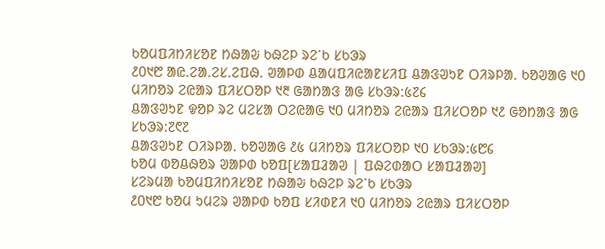ᱠᱚᱢᱯᱤᱴᱤᱥᱚᱱ ᱴᱷᱟᱶ ᱠᱷᱮᱞ ᱨᱮᱸᱠ ᱥᱠᱳᱨ
᱒᱐᱑᱘ ᱟᱭ.ᱮᱟ.ᱮᱥ.ᱮᱯᱷ. ᱣᱟᱞᱰ ᱪᱟᱢᱯᱤᱭᱟᱱᱥᱤᱯ ᱪᱟᱝᱣᱩᱱ ᱛᱤᱨᱞᱟ. ᱠᱚᱣᱟᱜ ᱑᱐ ᱢᱤᱴᱚᱨ ᱮᱭᱟᱨ ᱯᱤᱥᱛᱚᱞ ᱑᱓ ᱜᱟᱴᱟᱝ ᱟᱜ ᱥᱠᱳᱨ:᱕᱗᱔
ᱪᱟᱝᱣᱩᱱ ᱫᱚᱞ ᱨᱮ ᱢᱮᱥᱟ ᱛᱮᱭᱟᱜ ᱑᱐ ᱢᱤᱴᱚᱨ ᱮᱭᱟᱨ ᱯᱤᱥᱛᱚᱞ ᱑᱒ ᱜᱚᱴᱟᱝ ᱟᱜ ᱥᱠᱳᱨ:᱗᱖᱗
ᱪᱟᱝᱣᱩᱱ ᱛᱤᱨᱞᱟ. ᱠᱚᱣᱟᱜ ᱒᱕ ᱢᱤᱴᱚᱨ ᱯᱤᱥᱛᱚᱞ ᱑᱐ ᱥᱠᱳᱨ:᱕᱘᱔
ᱠᱚᱢ ᱵᱚᱪᱷᱚᱨ ᱣᱟᱞᱰ ᱠᱚᱯ[ᱥᱟᱯᱲᱟᱣ | ᱯᱷᱮᱰᱟᱛ ᱥᱟᱯᱲᱟᱣ]
ᱥᱮᱨᱢᱟ ᱠᱚᱢᱯᱤᱴᱤᱥᱚᱱ ᱴᱷᱟᱶ ᱠᱷᱮᱞ ᱨᱮᱸᱠ ᱥᱠᱳᱨ
᱒᱐᱑᱘ ᱠᱚᱢ ᱩᱢᱮᱨ ᱣᱟᱞᱰ ᱠᱚᱯ ᱥᱤᱰᱱᱤ ᱑᱐ ᱢᱤᱴᱚᱨ ᱮᱭᱟᱨ ᱯᱤᱥᱛᱚᱞ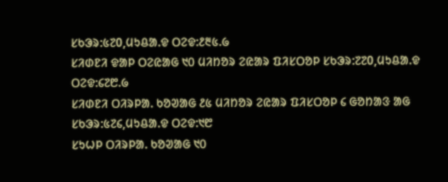ᱥᱠᱳᱨ:᱕᱗0,ᱢᱩᱪᱟ.ᱫ ᱛᱮᱫ:᱒᱓᱕.᱙
ᱥᱤᱰᱱᱤ ᱫᱟᱞ ᱛᱮᱭᱟᱜ ᱑᱐ ᱢᱤᱴᱚᱨ ᱮᱭᱟᱨ ᱯᱤᱥᱛᱚᱞ ᱥᱠᱳᱨ:᱗᱗0,ᱢᱩᱪᱟ.ᱫ ᱛᱮᱫ:᱔᱗᱘.᱙
ᱥᱤᱰᱱᱤ ᱛᱤᱨᱞᱟ. ᱠᱚᱣᱟᱜ ᱒᱕ ᱢᱤᱴᱚᱨ ᱮᱭᱟᱨ ᱯᱤᱥᱛᱚᱞ ᱔ ᱜᱚᱴᱟᱝ ᱟᱜ ᱥᱠᱳᱨ:᱕᱗᱔,ᱢᱩᱪᱟ.ᱫ ᱛᱮᱫ:᱑᱘
ᱥᱩᱦᱞ ᱛᱤᱨᱞᱟ. ᱠᱚᱣᱟᱜ ᱑᱐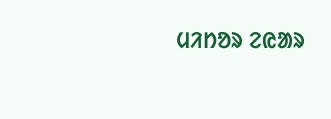ᱢᱤᱴᱚᱨ ᱮᱭᱟᱨ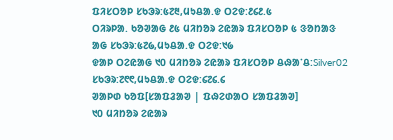ᱯᱤᱥᱛᱚᱞ ᱥᱠᱳᱨ:᱕᱗᱓,ᱢᱩᱪᱟ.ᱫ ᱛᱮᱫ:᱒᱔᱒.᱕
ᱛᱤᱨᱞᱟ. ᱠᱚᱣᱟᱜ ᱒᱕ ᱢᱤᱴᱚᱨ ᱮᱭᱟᱨ ᱯᱤᱥᱛᱚᱞ ᱕ ᱝᱚᱴᱟᱝ ᱟᱜ ᱥᱠᱳᱨ:᱕᱗᱙,ᱢᱩᱪᱟ.ᱫ ᱛᱮᱫ:᱑᱙
ᱫᱟᱞ ᱛᱮᱭᱟᱜ ᱑᱐ ᱢᱤᱴᱚᱨ ᱮᱭᱟᱨ ᱯᱤᱥᱛᱚᱞ ᱪᱷᱟᱸᱪ:Silver02 ᱥᱠᱳᱨ:᱗᱖᱖,ᱢᱩᱪᱟ.ᱫ ᱛᱮᱫ:᱔᱗᱔.᱔
ᱣᱟᱞᱰ ᱠᱚᱯ[ᱥᱟᱯᱲᱟᱣ | ᱯᱷᱮᱰᱟᱛ ᱥᱟᱯᱲᱟᱣ]
᱑᱐ ᱢᱤᱴᱚᱨ ᱮᱭᱟᱨ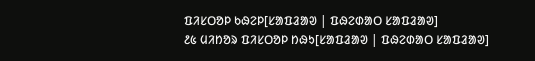ᱯᱤᱥᱛᱚᱞ ᱠᱷᱮᱞ[ᱥᱟᱯᱲᱟᱣ | ᱯᱷᱮᱰᱟᱛ ᱥᱟᱯᱲᱟᱣ]
᱒᱕ ᱢᱤᱴᱚᱨ ᱯᱤᱥᱛᱚᱞ ᱴᱷᱩ[ᱥᱟᱯᱲᱟᱣ | ᱯᱷᱮᱰᱟᱛ ᱥᱟᱯᱲᱟᱣ]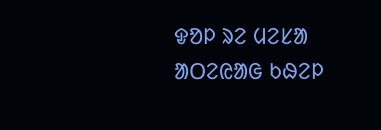ᱫᱚᱞ ᱨᱮ ᱢᱮᱥᱟ ᱟᱛᱮᱭᱟᱜ ᱠᱷᱮᱞ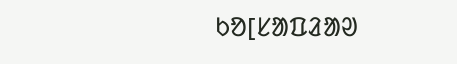ᱠᱚ[ᱥᱟᱯᱲᱟᱣ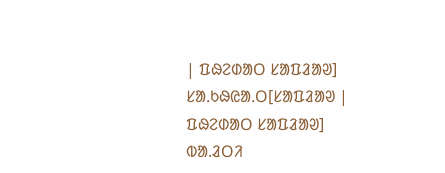| ᱯᱷᱮᱰᱟᱛ ᱥᱟᱯᱲᱟᱣ]
ᱥᱟᱹᱠᱷᱭᱟᱹᱛ[ᱥᱟᱯᱲᱟᱣ | ᱯᱷᱮᱰᱟᱛ ᱥᱟᱯᱲᱟᱣ]
ᱵᱟ.ᱲᱛᱤ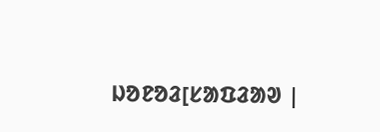ᱡᱚᱱᱚᱲ[ᱥᱟᱯᱲᱟᱣ |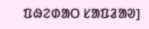ᱯᱷᱮᱰᱟᱛ ᱥᱟᱯᱲᱟᱣ]